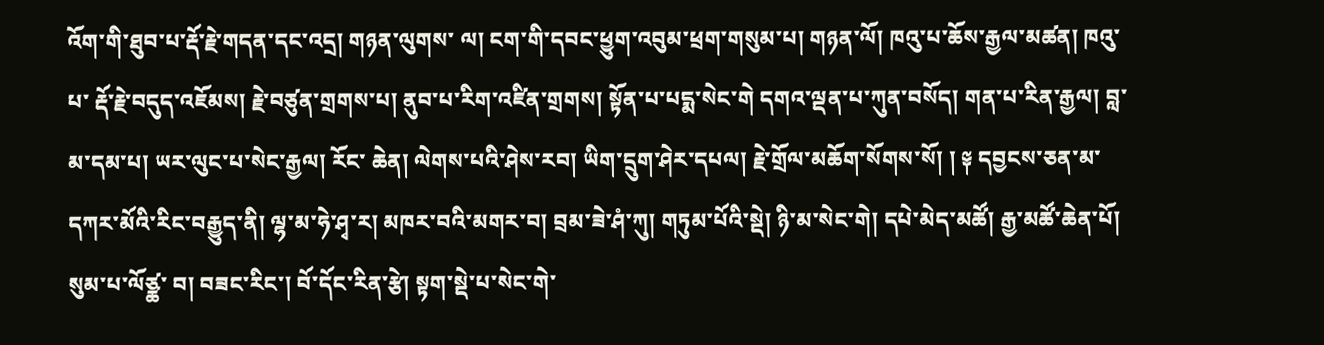འོག་གི་ཐུབ་པ་རྡོ་རྗེ་གདན་དང་འདྲ། གཉན་ལུགས་ ལ། ངག་གི་དབང་ཕྱུག་འབུམ་ཕྲག་གསུམ་པ། གཉན་ལོ། ཁའུ་པ་ཆོས་རྒྱལ་མཚན། ཁའུ་པ་ རྡོ་རྗེ་བདུད་འཇོམས། རྗེ་བཙུན་གྲགས་པ། ནུབ་པ་རིག་འཛིན་གྲགས། སྟོན་པ་པདྨ་སེང་གེ དགའ་ལྡན་པ་ཀུན་བསོད། གན་པ་རིན་རྒྱལ། བླ་མ་དམ་པ། ཡར་ལུང་པ་སེང་རྒྱལ། རོང་ ཆེན། ལེགས་པའི་ཤེས་རབ། ཡིག་དྲུག་ཤེར་དཔལ། རྗེ་གྲོལ་མཆོག་སོགས་སོ། ། ༈ དབྱངས་ཅན་མ་དཀར་མོའི་རིང་བརྒྱུད་ནི། ལྷ་མ་ཧེ་ཤྭ་ར། མཁར་བའི་མགར་བ། བྲམ་ཟེ་ཤཾ་ཀུ། གཏུམ་པོའི་སྡེ། ཉི་མ་སེང་གེ། དཔེ་མེད་མཚོ། རྒྱ་མཚོ་ཆེན་པོ། སུམ་པ་ལོཙྪ་ བ། བཟང་རིང་། བོ་དོང་རིན་རྩེ། སྟག་སྡེ་པ་སེང་གེ་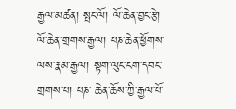རྒྱལ་མཚན། སྤང་ལོ། ལོ་ཆེན་བྱང་རྩེ། ལོ་ཆེན་གྲགས་རྒྱལ། པཎ་ཆེན་ཕྱོགས་ལས་རྣམ་རྒྱལ། སྟག་ལུང་ངག་དབང་གྲགས་པ། པཎ་ ཆེན་ཆོས་ཀྱི་རྒྱལ་པོ་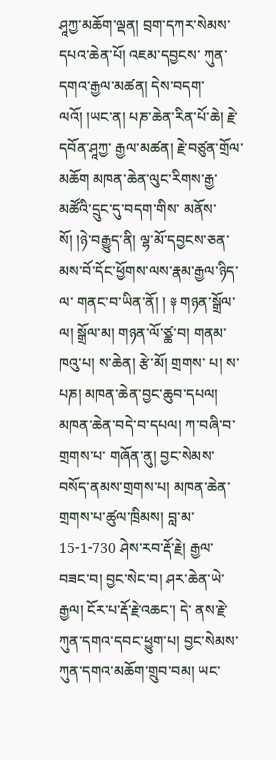ཤཱཀྱ་མཆོག་ལྡན། བྲག་དཀར་སེམས་དཔའ་ཆེན་པོ། འཇམ་དབྱངས་ ཀུན་དགའ་རྒྱལ་མཚན། དེས་བདག་ལའོ། །ཡང་ན། པཎ་ཆེན་རིན་པོ་ཆེ། རྗེ་དབོན་ཤཱཀྱ་ རྒྱལ་མཚན། རྗེ་བཙུན་གྲོལ་མཆོག མཁན་ཆེན་ལུང་རིགས་རྒྱ་མཚོའི་དྲུང་དུ་བདག་གིས་ མནོས་སོ། །ཉེ་བརྒྱུད་ནི། ལྷ་མོ་དབྱངས་ཅན་མས་བོ་དོང་ཕྱོགས་ལས་རྣམ་རྒྱལ་ཉིད་ལ་ གནང་བ་ཡིན་ནོ། ། ༈ གཉན་སྒྲོལ་ལ། སྒྲོལ་མ། གཉན་ལོ་ཙྪ་བ། གནམ་ཁའུ་པ། ས་ཆེན། རྩེ་མོ། གྲགས་ པ། ས་པཎ། མཁན་ཆེན་བྱང་ཆུབ་དཔལ། མཁན་ཆེན་བདེ་བ་དཔལ། ཀ་བཞི་བ་གྲགས་པ་ གཞོན་ནུ། བྱང་སེམས་བསོད་ནམས་གྲགས་པ། མཁན་ཆེན་གྲགས་པ་ཚུལ་ཁྲིམས། བླ་མ་ 15-1-730 ཤེས་རབ་རྡོ་རྗེ། རྒྱལ་བཟང་བ། བྱང་སེང་བ། ཤར་ཆེན་ཡེ་རྒྱལ། ངོར་པ་རྡོ་རྗེ་འཆང་། དེ་ ནས་རྗེ་ཀུན་དགའ་དབང་ཕྱུག་པ། བྱང་སེམས་ཀུན་དགའ་མཆོག་གྲུབ་བམ། ཡང་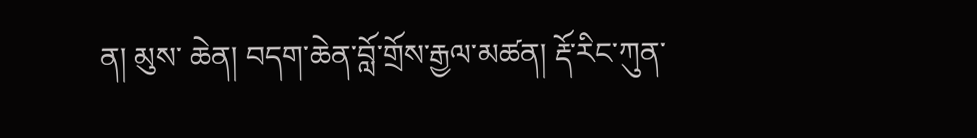ན། མུས་ ཆེན། བདག་ཆེན་བློ་གྲོས་རྒྱལ་མཚན། རྡོ་རིང་ཀུན་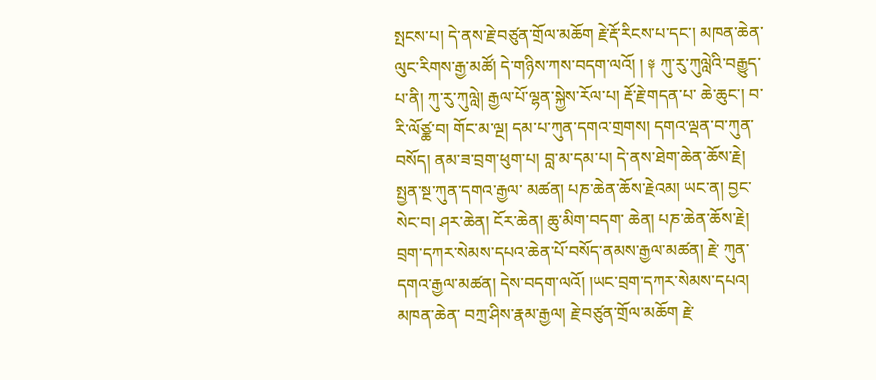སྤངས་པ། དེ་ནས་རྗེ་བཙུན་གྲོལ་མཆོག རྗེ་རྡོ་རིངས་པ་དང་། མཁན་ཆེན་ལུང་རིགས་རྒྱ་མཚོ། དེ་གཉིས་ཀས་བདག་ལའོ། ། ༈ ཀུ་རུ་ཀུལླེའི་བརྒྱུད་པ་ནི། ཀུ་རུ་ཀུལླེ། རྒྱལ་པོ་ལྷན་སྐྱེས་རོལ་པ། རྡོ་རྗེ་གདན་པ་ ཆེ་ཆུང་། བ་རི་ལོཙྪ་བ། གོང་མ་ལྔ། དམ་པ་ཀུན་དགའ་གྲགས། དགའ་ལྡན་བ་ཀུན་བསོད། ནམ་ཟ་བྲག་ཕུག་པ། བླ་མ་དམ་པ། དེ་ནས་ཐེག་ཆེན་ཆོས་རྗེ། སྤྱན་སྔ་ཀུན་དགའ་རྒྱལ་ མཚན། པཎ་ཆེན་ཆོས་རྗེའམ། ཡང་ན། བྱང་སེང་བ། ཤར་ཆེན། ངོར་ཆེན། ཆུ་མིག་བདག་ ཆེན། པཎ་ཆེན་ཆོས་རྗེ། བྲག་དཀར་སེམས་དཔའ་ཆེན་པོ་བསོད་ནམས་རྒྱལ་མཚན། རྗེ་ ཀུན་དགའ་རྒྱལ་མཚན། དེས་བདག་ལའོ། །ཡང་བྲག་དཀར་སེམས་དཔའ། མཁན་ཆེན་ བཀྲ་ཤིས་རྣམ་རྒྱལ། རྗེ་བཙུན་གྲོལ་མཆོག རྗེ་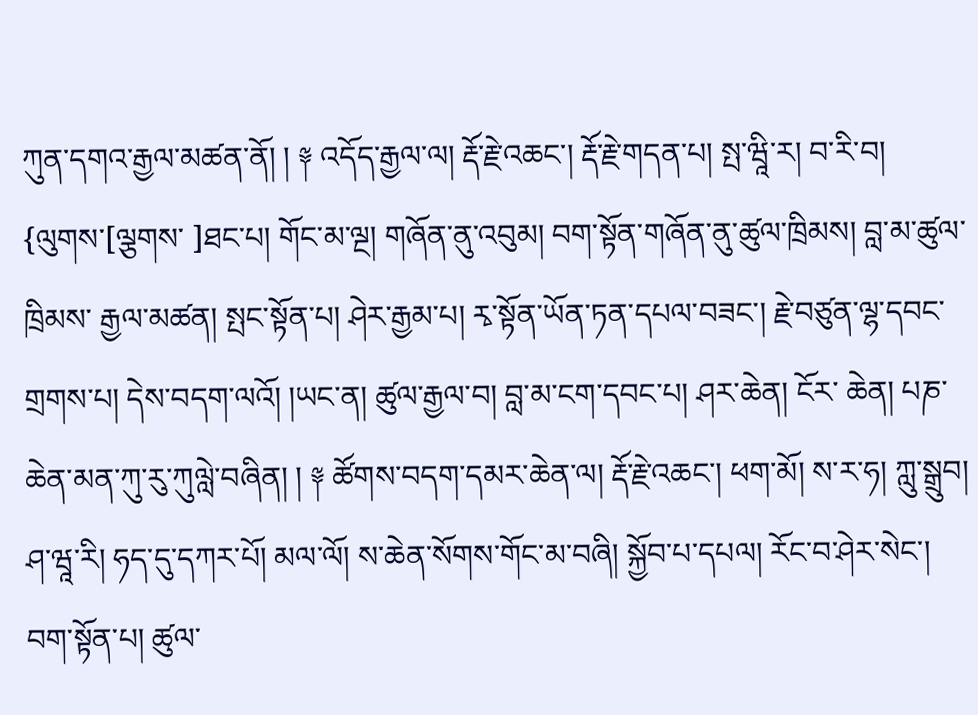ཀུན་དགའ་རྒྱལ་མཚན་ནོ། ། ༈ འདོད་རྒྱལ་ལ། རྡོ་རྗེ་འཆང་། རྡོ་རྗེ་གདན་པ། སྤ་ཝཱི་ར། བ་རི་བ། {ལུགས་[ལྕགས་ ]ཐང་པ། གོང་མ་ལྔ། གཞོན་ནུ་འབུམ། བག་སྟོན་གཞོན་ནུ་ཚུལ་ཁྲིམས། བླ་མ་ཚུལ་ཁྲིམས་ རྒྱལ་མཚན། སྤང་སྟོན་པ། ཤེར་རྒྱམ་པ། རྭ་སྟོན་ཡོན་ཏན་དཔལ་བཟང་། རྗེ་བཙུན་ལྷ་དབང་ གྲགས་པ། དེས་བདག་ལའོ། །ཡང་ན། ཚུལ་རྒྱལ་བ། བླ་མ་ངག་དབང་པ། ཤར་ཆེན། ངོར་ ཆེན། པཎ་ཆེན་མན་ཀུ་རུ་ཀུལླེ་བཞིན། ། ༈ ཚོགས་བདག་དམར་ཆེན་ལ། རྡོ་རྗེ་འཆང་། ཕག་མོ། ས་ར་ཧ། ཀླུ་སྒྲུབ། ཤ་ཝཱ་རི། ཧད་དུ་དཀར་པོ། མལ་ལོ། ས་ཆེན་སོགས་གོང་མ་བཞི། སྐྱོབ་པ་དཔལ། རོང་བ་ཤེར་སེང་། བག་སྟོན་པ། ཚུལ་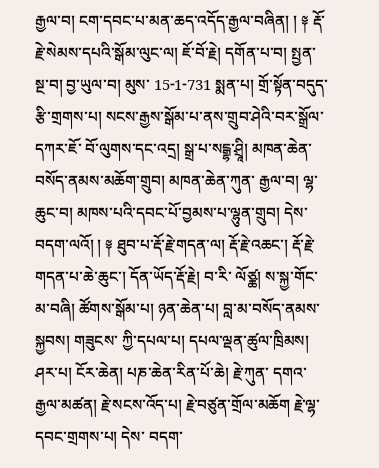རྒྱལ་བ། ངག་དབང་པ་མན་ཆད་འདོད་རྒྱལ་བཞིན། ། ༈ རྡོ་རྗེ་སེམས་དཔའི་སྒོམ་ལུང་ལ། ཇོ་བོ་རྗེ། དགོན་པ་བ། སྤྱན་སྔ་བ། བྱ་ཡུལ་བ། མུས་ 15-1-731 སྨན་པ། གྲོ་སྟོན་བདུད་རྩི་གྲགས་པ། སངས་རྒྱས་སྒོམ་པ་ནས་གྲུབ་ཤེའི་བར་སྒྲོལ་དཀར་ཇོ་ བོ་ལུགས་དང་འདྲ། སྒྲ་པ་སངྒྷ་ཤྲཱི། མཁན་ཆེན་བསོད་ནམས་མཆོག་གྲུབ། མཁན་ཆེན་ཀུན་ རྒྱལ་བ། ལྷ་ཆུང་བ། མཁས་པའི་དབང་པོ་བྱམས་པ་ལྷུན་གྲུབ། དེས་བདག་ལའོ། ། ༈ ཐུབ་པ་རྡོ་རྗེ་གདན་ལ། རྡོ་རྗེ་འཆང་། རྡོ་རྗེ་གདན་པ་ཆེ་ཆུང་། དོན་ཡོད་རྡོ་རྗེ། བ་རི་ ལོཙྪ། ས་སྐྱ་གོང་མ་བཞི། ཚོགས་སྒོམ་པ། ཉན་ཆེན་པ། བླ་མ་བསོད་ནམས་སྐྱབས། གཟུངས་ ཀྱི་དཔལ་པ། དཔལ་ལྡན་ཚུལ་ཁྲིམས། ཤར་པ། ངོར་ཆེན། པཎ་ཆེན་རིན་པོ་ཆེ། རྗེ་ཀུན་ དགའ་རྒྱལ་མཚན། རྗེ་སངས་འོད་པ། རྗེ་བཙུན་གྲོལ་མཆོག རྗེ་ལྷ་དབང་གྲགས་པ། དེས་ བདག་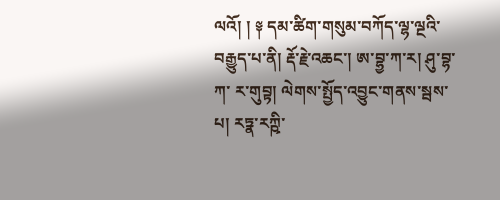ལའོ། ། ༈ དམ་ཚིག་གསུམ་བཀོད་ལྷ་ལྔའི་བརྒྱུད་པ་ནི། རྡོ་རྗེ་འཆང་། ཨ་བྷྱ་ཀ་ར། ཤུ་བྷ་ཀ་ ར་གུབྟ། ལེགས་སྤྱོད་འབྱུང་གནས་སྦས་པ། རཏྣ་རཀྵི་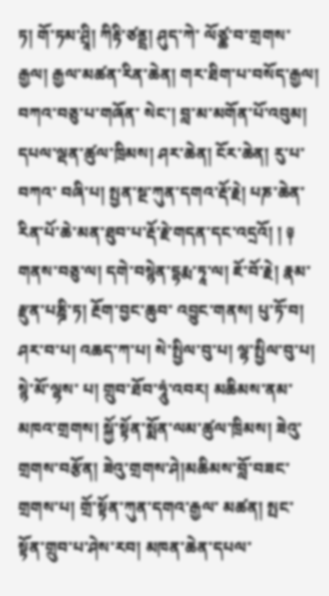ཏ། གོ་ཏམ་ཤྲཱི། ཀིརྟི་ཙནྡྲ། ཤུད་ཀེ་ ལོཙྪ་བ་གྲགས་རྒྱལ། རྒྱལ་མཚན་རིན་ཆེན། གར་ཐིག་པ་བསོད་རྒྱལ། བཀའ་བཅུ་པ་གཞོན་ སེང་། བླ་མ་མགོན་པོ་འབུམ། དཔལ་ལྡན་ཚུལ་ཁྲིམས། ཤར་ཆེན། ངོར་ཆེན། རུ་པ་བཀའ་ བཞི་པ། སྤྱན་སྔ་ཀུན་དགའ་རྡོ་རྗེ། པཎ་ཆེན་རིན་པོ་ཆེ་མན་ཐུབ་པ་རྡོ་རྗེ་གདན་དང་འདྲའོ། ། ༈ གནས་བཅུ་ལ། དགེ་བསྙེན་དྷརྨ་ཏཱ་ལ། ཇོ་བོ་རྗེ། རྣམ་རྫུན་པཎྜི་ཏ། རྔོག་བྱང་ཆུབ་ འབྱུང་གནས། པུ་ཏོ་བ། ཤར་བ་པ། འཆད་ཀ་པ། སེ་སྤྱིལ་བུ་པ། ལྷ་སྤྱིལ་བུ་པ། སྙེ་མོ་ལྷས་ པ། གྲུབ་ཐོབ་ཧཱུཾ་འབར། མཆིམས་ནམ་མཁའ་གྲགས། སྐྱོ་སྟོན་སྨོན་ལམ་ཚུལ་ཁྲིམས། ཟེའུ་ གྲགས་བརྩོན། ཟེའུ་གྲགས་ཤེ།མཆིམས་བློ་བཟང་གྲགས་པ། གྲོ་སྟོན་ཀུན་དགའ་རྒྱལ་ མཚན། སྤང་སྟོན་གྲུབ་པ་ཤེས་རབ། མཁན་ཆེན་དཔལ་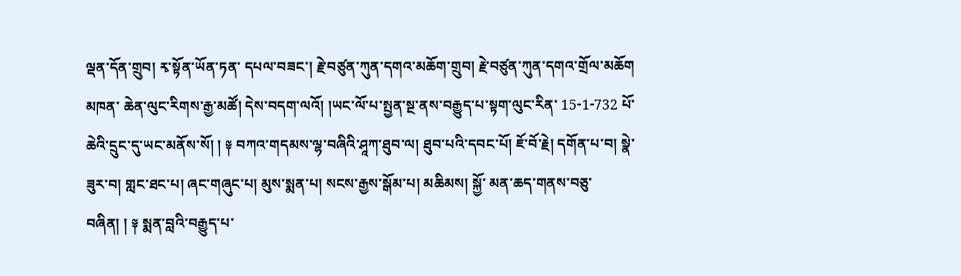ལྡན་དོན་གྲུབ། རྭ་སྟོན་ཡོན་ཏན་ དཔལ་བཟང་། རྗེ་བཙུན་ཀུན་དགའ་མཆོག་གྲུབ། རྗེ་བཙུན་ཀུན་དགའ་གྲོལ་མཆོག མཁན་ ཆེན་ལུང་རིགས་རྒྱ་མཚོ། དེས་བདག་ལའོ། །ཡང་ལོ་པ་སྤྱན་སྔ་ནས་བརྒྱུད་པ་སྟག་ལུང་རིན་ 15-1-732 པོ་ཆེའི་དྲུང་དུ་ཡང་མནོས་སོ། ། ༈ བཀའ་གདམས་ལྷ་བཞིའི་ཤཱཀ་ཐུབ་ལ། ཐུབ་པའི་དབང་པོ། ཇོ་བོ་རྗེ། དགོན་པ་བ། སྣེ་ཟུར་བ། གླང་ཐང་པ། ཞང་གཞུང་པ། མུས་སྨན་པ། སངས་རྒྱས་སྒོམ་པ། མཆིམས། སྐྱོ་ མན་ཆད་གནས་བཅུ་བཞིན། ། ༈ སྨན་བླའི་བརྒྱུད་པ་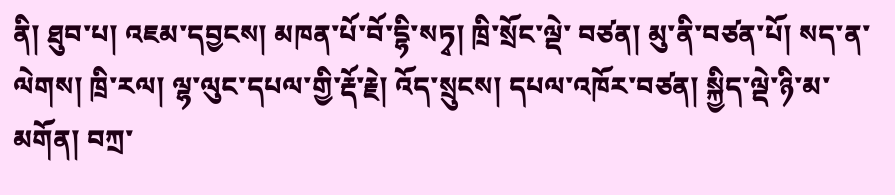ནི། ཐུབ་པ། འཇམ་དབྱངས། མཁན་པོ་བོ་དྷི་སཏྭ། ཁྲི་སྲོང་ལྡེ་ བཙན། མུ་ནི་བཙན་པོ། སད་ན་ལེགས། ཁྲི་རལ། ལྷ་ལུང་དཔལ་གྱི་རྡོ་རྗེ། འོད་སྲུངས། དཔལ་འཁོར་བཙན། སྐྱིད་ལྡེ་ཉི་མ་མགོན། བཀྲ་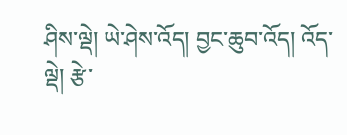ཤིས་ལྡེ། ཡེ་ཤེས་འོད། བྱང་ཆུབ་འོད། འོད་ ལྡེ། རྩེ་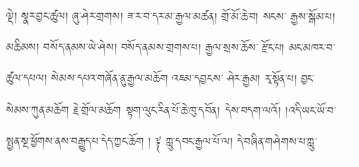ལྡེ། སྣར་བྱང་ཚུལ། ཞུ་ཤེར་གྲགས། ཟ་ར་བ་དར་མ་རྒྱལ་མཚན། གྲོ་མོ་ཆེ་བ། སངས་ རྒྱས་སྒོམ་པ། མཆིམས། བསོད་ནམས་ཡེ་ཤེས། བསོད་ནམས་གྲགས་པ། རྒྱལ་སྲས་ཆོས་ རྫོང་པ། མང་མཁར་བ་ཚུལ་དཔལ། སེམས་དཔའ་གཞོན་ནུ་རྒྱལ་མཆོག འཇམ་དབྱངས་ ཤེར་རྒྱམ། རྭ་སྟོན་པ། བྱང་སེམས་ཀུན་མཆོག རྗེ་གྲོལ་མཆོག སྟག་ལུང་རིན་པོ་ཆེ་ཁུ་དབོན། དེས་བདག་ལའོ། །འདི་ཡང་ཡོ་བ་སྤྱན་སྔ་ཕྱོགས་ནས་བརྒྱུད་པ་དེད་ཀྱང་ཆོག ། ༈ ཀླུ་དབང་རྒྱལ་པོ་ལ། དེ་བཞིན་གཤེགས་པ་ཀླུ་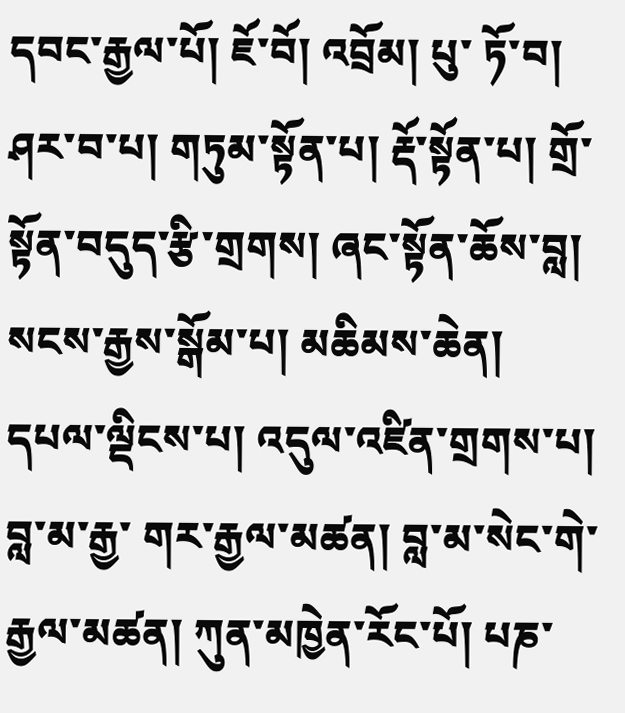དབང་རྒྱལ་པོ། ཇོ་བོ། འབྲོམ། པུ་ ཏོ་བ། ཤར་བ་པ། གཏུམ་སྟོན་པ། རྡོ་སྟོན་པ། གྲོ་སྟོན་བདུད་རྩི་གྲགས། ཞང་སྟོན་ཆོས་བླ། སངས་རྒྱས་སྒོམ་པ། མཆིམས་ཆེན། དཔལ་ལྡིངས་པ། འདུལ་འཛིན་གྲགས་པ། བླ་མ་རྒྱ་ གར་རྒྱལ་མཚན། བླ་མ་སེང་གེ་རྒྱལ་མཚན། ཀུན་མཁྱེན་རོང་པོ། པཎ་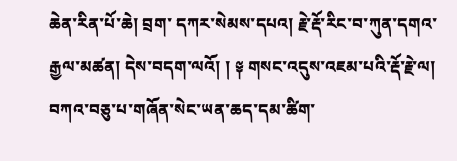ཆེན་རིན་པོ་ཆེ། བྲག་ དཀར་སེམས་དཔའ། རྗེ་རྡོ་རིང་བ་ཀུན་དགའ་རྒྱལ་མཚན། དེས་བདག་ལའོ། ། ༈ གསང་འདུས་འཇམ་པའི་རྡོ་རྗེ་ལ། བཀའ་བཅུ་པ་གཞོན་སེང་ཡན་ཆད་དམ་ཚིག་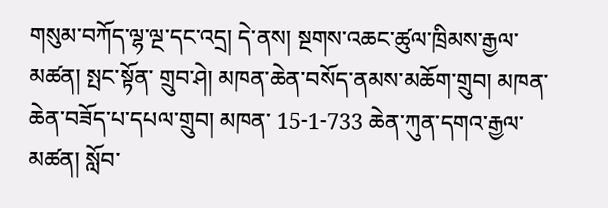གསུམ་བཀོད་ལྷ་ལྔ་དང་འདྲ། དེ་ནས། སྔགས་འཆང་ཚུལ་ཁྲིམས་རྒྱལ་མཚན། སྤང་སྟོན་ གྲུབ་ཤེ། མཁན་ཆེན་བསོད་ནམས་མཆོག་གྲུབ། མཁན་ཆེན་བཟོད་པ་དཔལ་གྲུབ། མཁན་ 15-1-733 ཆེན་ཀུན་དགའ་རྒྱལ་མཚན། སློབ་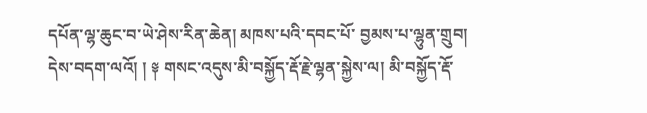དཔོན་ལྷ་ཆུང་བ་ཡེ་ཤེས་རིན་ཆེན། མཁས་པའི་དབང་པོ་ བྱམས་པ་ལྷུན་གྲུབ། དེས་བདག་ལའོ། ། ༈ གསང་འདུས་མི་བསྐྱོད་རྡོ་རྗེ་ལྷན་སྐྱེས་ལ། མི་བསྐྱོད་རྡོ་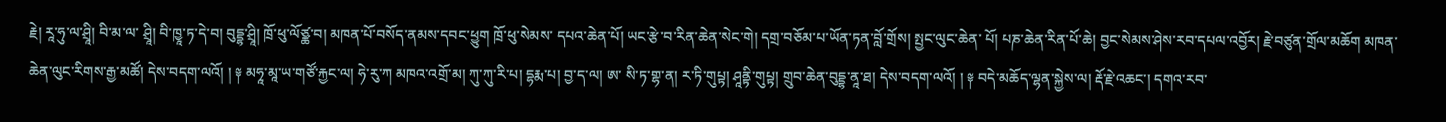རྗེ། རཱ་ཧུ་ལ་ཤྲཱི། བི་མ་ལ་ ཤྲཱི། བི་ཁྱཱ་ཏ་དེ་བ། བུདྡྷ་ཤྲཱི། ཁྲོ་ཕུ་ལོཙྪ་བ། མཁན་པོ་བསོད་ནམས་དབང་ཕྱུག ཁྲོ་ཕུ་སེམས་ དཔའ་ཆེན་པོ། ཡང་རྩེ་བ་རིན་ཆེན་སེང་གེ། དགྲ་བཅོམ་པ་ཡོན་ཏན་བློ་གྲོས། སྤྱང་ལུང་ཆེན་ པོ། པཎ་ཆེན་རིན་པོ་ཆེ། བྱང་སེམས་ཤེས་རབ་དཔལ་འབྱོར། རྗེ་བཙུན་གྲོལ་མཆོག མཁན་ ཆེན་ལུང་རིགས་རྒྱ་མཚོ། དེས་བདག་ལའོ། ། ༈ མཧཱ་མཱ་ཡ་གཙོ་རྐྱང་ལ། ཧེ་རུ་ཀ མཁའ་འགྲོ་མ། ཀུ་ཀུ་རི་པ། དྷརྨ་པ། བྱ་ད་ལ། ཨ་ སི་ཏ་གྷ་ན། ར་ཏི་གུཔྟ། ཤཱནྟི་གུཔྟ། གྲུབ་ཆེན་བུདྡྷ་ནཱ་ཐ། དེས་བདག་ལའོ། ། ༈ བདེ་མཆོད་ལྷན་སྐྱེས་ལ། རྡོ་རྗེ་འཆང་། དགའ་རབ་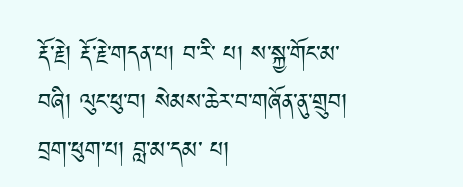རྡོ་རྗེ། རྡོ་རྗེ་གདན་པ། བ་རི་ པ། ས་སྐྱ་གོང་མ་བཞི། ལུང་ཕུ་བ། སེམས་ཆེར་བ་གཞོན་ནུ་གྲུབ། བྲག་ཕུག་པ། བླ་མ་དམ་ པ།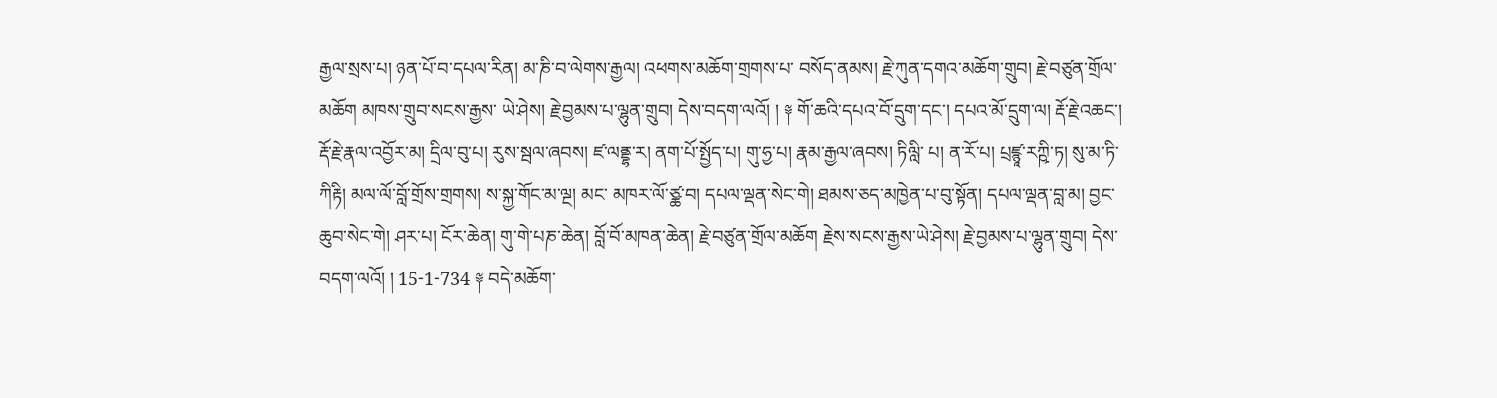རྒྱལ་སྲས་པ། ཉན་པོ་བ་དཔལ་རིན། མ་ཎི་བ་ལེགས་རྒྱལ། འཕགས་མཆོག་གྲགས་པ་ བསོད་ནམས། རྗེ་ཀུན་དགའ་མཆོག་གྲུབ། རྗེ་བཙུན་གྲོལ་མཆོག མཁས་གྲུབ་སངས་རྒྱས་ ཡེ་ཤེས། རྗེ་བྱམས་པ་ལྷུན་གྲུབ། དེས་བདག་ལའོ། ། ༈ གོ་ཆའི་དཔའ་བོ་དྲུག་དང་། དཔའ་མོ་དྲུག་ལ། རྡོ་རྗེ་འཆང་། རྡོ་རྗེ་རྣལ་འབྱོར་མ། དྲིལ་བུ་པ། རུས་སྦལ་ཞབས། ཛ་ལནྡྷ་ར། ནག་པོ་སྤྱོད་པ། གུ་ཧྱ་པ། རྣམ་རྒྱལ་ཞབས། ཏིལླི་ པ། ན་རོ་པ། པྲཛྙཱ་རཀྵི་ཏ། སུ་མ་ཏི་ཀིརྟི། མལ་ལོ་བློ་གྲོས་གྲགས། ས་སྐྱ་གོང་མ་ལྔ། མང་ མཁར་ལོ་ཙྪ་བ། དཔལ་ལྡན་སེང་གེ། ཐམས་ཅད་མཁྱེན་པ་བུ་སྟོན། དཔལ་ལྡན་བླ་མ། བྱང་ ཆུབ་སེང་གེ། ཤར་པ། ངོར་ཆེན། གུ་གེ་པཎ་ཆེན། བློ་བོ་མཁན་ཆེན། རྗེ་བཙུན་གྲོལ་མཆོག རྗེས་སངས་རྒྱས་ཡེ་ཤེས། རྗེ་བྱམས་པ་ལྷུན་གྲུབ། དེས་བདག་ལའོ། ། 15-1-734 ༈ བདེ་མཆོག་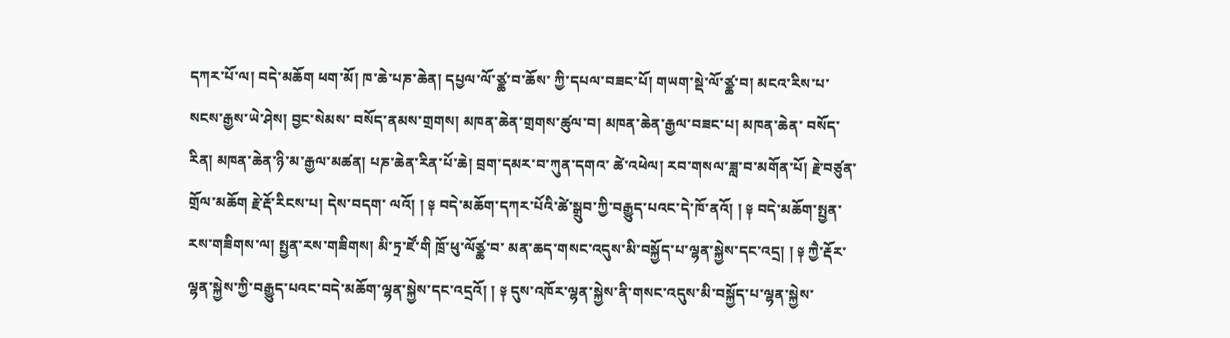དཀར་པོ་ལ། བདེ་མཆོག ཕག་མོ། ཁ་ཆེ་པཎ་ཆེན། དཔྱལ་ལོ་ཙྪ་བ་ཆོས་ ཀྱི་དཔལ་བཟང་པོ། གཡག་སྡེ་ལོ་ཙྪ་བ། མངའ་རིས་པ་སངས་རྒྱས་ཡེ་ཤེས། བྱང་སེམས་ བསོད་ནམས་གྲགས། མཁན་ཆེན་གྲགས་ཚུལ་བ། མཁན་ཆེན་རྒྱལ་བཟང་པ། མཁན་ཆེན་ བསོད་རིན། མཁན་ཆེན་ཉི་མ་རྒྱལ་མཚན། པཎ་ཆེན་རིན་པོ་ཆེ། བྲག་དམར་བ་ཀུན་དགའ་ ཚེ་འཕེལ། རབ་གསལ་ཟླ་བ་མགོན་པོ། རྗེ་བཙུན་གྲོལ་མཆོག རྗེ་རྡོ་རིངས་པ། དེས་བདག་ ལའོ། ། ༈ བདེ་མཆོག་དཀར་པོའི་ཚེ་སྒྲུབ་ཀྱི་བརྒྱུད་པའང་དེ་ཁོ་ནའོ། ། ༈ བདེ་མཆོག་སྤྱན་རས་གཟིགས་ལ། སྤྱན་རས་གཟིགས། མི་ཏྲ་ཛོ་གི ཁྲོ་ཕུ་ལོཙྪ་བ་ མན་ཆད་གསང་འདུས་མི་བསྐྱོད་པ་ལྷན་སྐྱེས་དང་འདྲ། ། ༈ ཀྱཻ་རྡོར་ལྷན་སྐྱེས་ཀྱི་བརྒྱུད་པའང་བདེ་མཆོག་ལྷན་སྐྱེས་དང་འདྲའོ། ། ༈ དུས་འཁོར་ལྷན་སྐྱེས་ནི་གསང་འདུས་མི་བསྐྱོད་པ་ལྷན་སྐྱེས་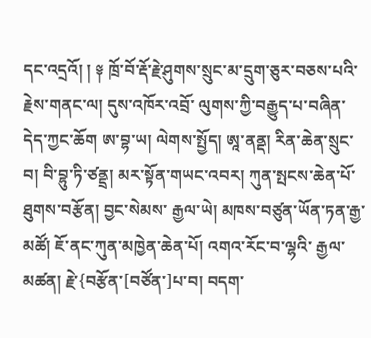དང་འདྲའོ། ། ༈ ཁྲོ་བོ་རྡོ་རྗེ་ཤུགས་སྲུང་མ་དྲུག་ཅུར་བཅས་པའི་རྗེས་གནང་ལ། དུས་འཁོར་འབྲོ་ ལུགས་ཀྱི་བརྒྱུད་པ་བཞིན་དེད་ཀྱང་ཆོག ཨ་བྷ་ཡ། ལེགས་སྤྱོད། ཨཱ་ནནྡ། རིན་ཆེན་སྲུང་ བ། བི་བྷུ་ཏི་ཙནྡྲ། མར་སྟོན་གཡང་འབར། ཀུན་སྤངས་ཆེན་པོ་ཐུགས་བརྩོན། བྱང་སེམས་ རྒྱལ་ཡེ། མཁས་བཙུན་ཡོན་ཏན་རྒྱ་མཚོ། ཇོ་ནང་ཀུན་མཁྱེན་ཆེན་པོ། འགའ་རོང་བ་ལྷའི་ རྒྱལ་མཚན། རྗེ་{བརྩོན་[བཙོན་]པ་བ། བདག་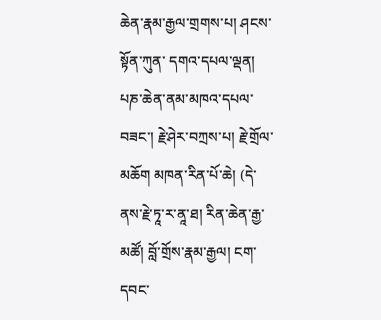ཆེན་རྣམ་རྒྱལ་གྲགས་པ། ཤངས་སྟོན་ཀུན་ དགའ་དཔལ་ལྡན། པཎ་ཆེན་ནམ་མཁའ་དཔལ་བཟང་། རྗེ་ཤེར་བཀྲས་པ། རྗེ་གྲོལ་མཆོག མཁན་རིན་པོ་ཆེ། (དེ་ནས་རྗེ་ཏཱ་ར་ནཱ་ཐ། རིན་ཆེན་རྒྱ་མཚོ། བློ་གྲོས་རྣམ་རྒྱལ། ངག་དབང་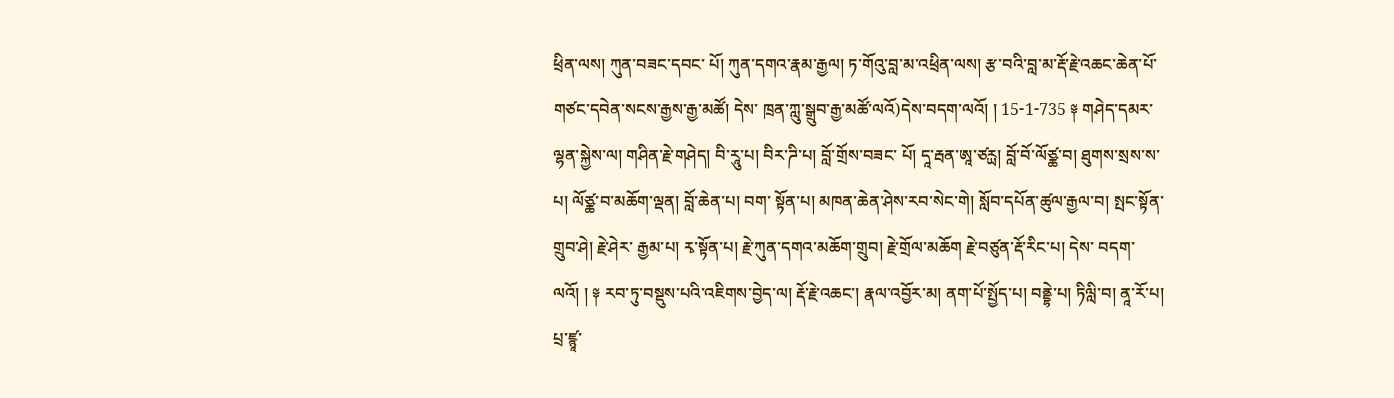ཕྲིན་ལས། ཀུན་བཟང་དབང་ པོ། ཀུན་དགའ་རྣམ་རྒྱལ། ཏ་གོའུ་བླ་མ་འཕྲིན་ལས། རྩ་བའི་བླ་མ་རྡོ་རྗེ་འཆང་ཆེན་པོ་གཙང་དབེན་སངས་རྒྱས་རྒྱ་མཚོ། དེས་ ཁྲན་ཀླུ་སྒྲུབ་རྒྱ་མཚོ་ལའོ)དེས་བདག་ལའོ། ། 15-1-735 ༈ གཤེད་དམར་ལྷན་སྐྱེས་ལ། གཤིན་རྗེ་གཤེད། བི་རཱུ་པ། བིར་ཌི་པ། བློ་གྲོས་བཟང་ པོ། དཱ་རྦན་ཨཱ་ཙཪྻ། བློ་བོ་ལོཙྪ་བ། ཐུགས་སྲས་ས་པ། ལོཙྪ་བ་མཆོག་ལྡན། བློ་ཆེན་པ། བག་ སྟོན་པ། མཁན་ཆེན་ཤེས་རབ་སེང་གེ། སློབ་དཔོན་ཚུལ་རྒྱལ་བ། སྤང་སྟོན་གྲུབ་ཤེ། རྗེ་ཤེར་ རྒྱམ་པ། རྭ་སྟོན་པ། རྗེ་ཀུན་དགའ་མཆོག་གྲུབ། རྗེ་གྲོལ་མཆོག རྗེ་བཙུན་རྡོ་རིང་པ། དེས་ བདག་ལའོ། ། ༈ རབ་ཏུ་བསྡུས་པའི་འཇིགས་བྱེད་ལ། རྡོ་རྗེ་འཆང་། རྣལ་འབྱོར་མ། ནག་པོ་སྤྱོད་པ། བནྡྷེ་པ། ཏིལླི་བ། ནཱ་རོ་པ། པྲ་ཛྙཱ་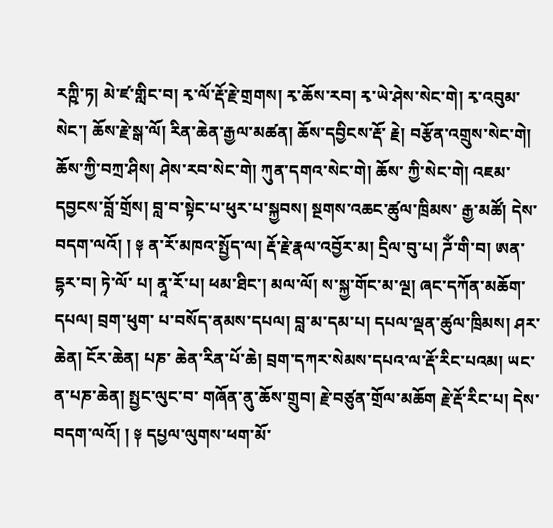རཀྵི་ཏ། མེ་ཛ་གླིང་བ། རྭ་ལོ་རྡོ་རྗེ་གྲགས། རྭ་ཆོས་རབ། རྭ་ཡེ་ཤེས་སེང་གེ། རྭ་འབུམ་སེང་། ཆོས་རྗེ་སྒ་ལོ། རིན་ཆེན་རྒྱལ་མཚན། ཆོས་དབྱིངས་རྡོ་ རྗེ། བརྩོན་འགྲུས་སེང་གེ། ཆོས་ཀྱི་བཀྲ་ཤིས། ཤེས་རབ་སེང་གེ། ཀུན་དགའ་སེང་གེ། ཆོས་ ཀྱི་སེང་གེ། འཇམ་དབྱངས་བློ་གྲོས། བླ་བ་སྟེང་པ་ཕུར་པ་སྐྱབས། སྔགས་འཆང་ཚུལ་ཁྲིམས་ རྒྱ་མཚོ། དེས་བདག་ལའོ། ། ༈ ན་རོ་མཁའ་སྤྱོད་ལ། རྡོ་རྗེ་རྣལ་འབྱོར་མ། དྲིལ་བུ་པ། ཌོཾ་གི་བ། ཨན་དྷར་བ། ཏེ་ལོ་ པ། ནཱ་རོ་པ། ཕམ་ཐིང་། མལ་ལོ། ས་སྐྱ་གོང་མ་ལྔ། ཞང་དཀོན་མཆོག་དཔལ། བྲག་ཕུག་ པ་བསོད་ནམས་དཔལ། བླ་མ་དམ་པ། དཔལ་ལྡན་ཚུལ་ཁྲིམས། ཤར་ཆེན། ངོར་ཆེན། པཎ་ ཆེན་རིན་པོ་ཆེ། བྲག་དཀར་སེམས་དཔའ་ལ་རྡོ་རིང་པའམ། ཡང་ན་པཎ་ཆེན། སྤྱང་ལུང་བ་ གཞོན་ནུ་ཆོས་གྲུབ། རྗེ་བཙུན་གྲོལ་མཆོག རྗེ་རྡོ་རིང་པ། དེས་བདག་ལའོ། ། ༈ དཔྱལ་ལུགས་ཕག་མོ་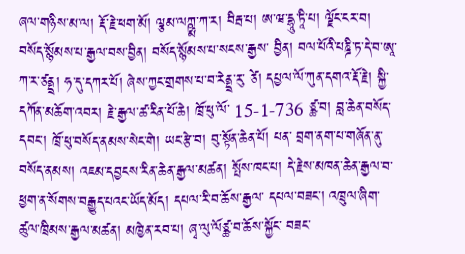ཞལ་གཉིས་མ་ལ། རྡོ་རྗེ་ཕག་མོ། ལྕམ་ལཀྵྨ་ཀ་ར། བིརྦ་པ། ཨ་ཝ་དྷཱུ་ཏཱི་པ། ལྗོང་ངར་བ། བསོད་སྙོམས་པ་རྒྱལ་བས་བྱིན། བསོད་སྙོམས་པ་སངས་རྒྱས་ བྱིན། བལ་པོའི་པཎྜི་ཏ་དེ་བ་ཨཱ་ཀ་ར་ཙནྡྲ། ཧ་དུ་དཀར་པོ། ཞེས་ཀྱང་གྲགས་པ་བ་རེནྡྲ་རུ་ ཙེ། དཔྱལ་ལོ་ཀུན་དགའ་རྡོ་རྗེ། སྐྱི་དཀོན་མཆོག་འབར། རྗེ་རྒྱལ་ཚ་རིན་པོ་ཆེ། ཁྲོ་ཕུ་ལོ་ 15-1-736 ཙྪ་བ། བླ་ཆེན་བསོད་དབང་། ཁྲོ་ཕུ་བསོད་ནམས་སེང་གེ། ཡང་རྩེ་བ། བུ་སྟོན་ཆེན་པོ། པན་ བྲག་ནག་པ་གཞོན་ནུ་བསོད་ནམས། འཇམ་དབྱངས་རིན་ཆེན་རྒྱལ་མཚན། སྤོས་ཁང་པ། དེ་རྗེས་མཁན་ཆེན་རྒྱལ་བ་ཕྱག་ན་སོགས་བརྒྱུད་པའང་ཡོད་མོད། དཔལ་རི་བ་ཆོས་རྒྱལ་ དཔལ་བཟང་། འཁྲུལ་ཞིག་ཚུལ་ཁྲིམས་རྒྱལ་མཚན། མཁྱེན་རབ་པ། ཞྭ་ལུ་ལོཙྪ་བ་ཆོས་སྐྱོང་ བཟང་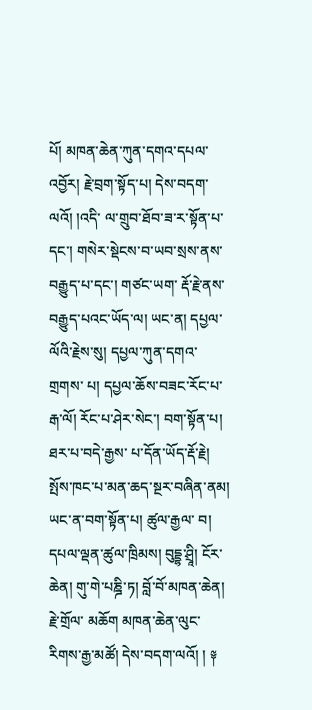པོ། མཁན་ཆེན་ཀུན་དགའ་དཔལ་འབྱོར། རྗེ་བྲག་སྟོད་པ། དེས་བདག་ལའོ། །འདི་ ལ་གྲུབ་ཐོབ་ཟ་ར་སྟོན་པ་དང་། གསེར་སྡེངས་བ་ཡབ་སྲས་ནས་བརྒྱུད་པ་དང་། གཙང་ཡག་ རྡོ་རྗེ་ནས་བརྒྱུད་པའང་ཡོད་ལ། ཡང་ན། དཔྱལ་ལོའི་རྗེས་སུ། དཔྱལ་ཀུན་དགའ་གྲགས་ པ། དཔྱལ་ཆོས་བཟང་རོང་པ་རྒ་ལོ། རོང་པ་ཤེར་སེང་། བག་སྟོན་པ། ཐར་པ་བདེ་རྒྱས་ པ་དོན་ཡོད་རྡོ་རྗེ། སྤོས་ཁང་པ་མན་ཆད་སྔར་བཞིན་ནམ། ཡང་ན་བག་སྟོན་པ། ཚུལ་རྒྱལ་ བ། དཔལ་ལྡན་ཚུལ་ཁྲིམས། བུདྡྷ་ཤྲཱི། ངོར་ཆེན། གུ་གེ་པཎྜི་ཏ། བློ་བོ་མཁན་ཆེན། རྗེ་གྲོལ་ མཆོག མཁན་ཆེན་ལུང་རིགས་རྒྱ་མཚོ། དེས་བདག་ལའོ། ། ༈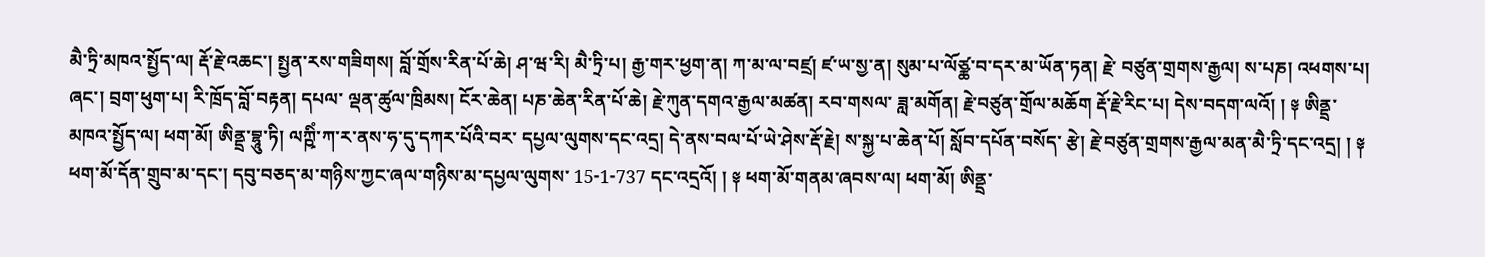མཻ་ཏྲི་མཁའ་སྤྱོད་ལ། རྡོ་རྗེ་འཆང་། སྤྱན་རས་གཟིགས། བློ་གྲོས་རིན་པོ་ཆེ། ཤ་ཝ་རི། མཻ་ཏྲི་པ། རྒྱ་གར་ཕྱག་ན། ཀ་མ་ལ་བཛྲ། ཛ་ཡ་སྱ་ན། སུམ་པ་ལོཙྪ་བ་དར་མ་ཡོན་ཏན། རྗེ་ བཙུན་གྲགས་རྒྱལ། ས་པཎ། འཕགས་པ། ཞང་། བྲག་ཕུག་པ། རི་ཁྲོད་བློ་བརྟན། དཔལ་ ལྡན་ཚུལ་ཁྲིམས། ངོར་ཆེན། པཎ་ཆེན་རིན་པོ་ཆེ། རྗེ་ཀུན་དགའ་རྒྱལ་མཚན། རབ་གསལ་ ཟླ་མགོན། རྗེ་བཙུན་གྲོལ་མཆོག རྡོ་རྗེ་རིང་པ། དེས་བདག་ལའོ། ། ༈ ཨིནྡྲ་མཁའ་སྤྱོད་ལ། ཕག་མོ། ཨིནྡྲ་བྷཱུ་ཏི། ལཀྵིཾ་ཀ་ར་ནས་ཧ་དུ་དཀར་པོའི་བར་ དཔྱལ་ལུགས་དང་འདྲ། དེ་ནས་བལ་པོ་ཡེ་ཤེས་རྡོ་རྗེ། ས་སྐྱ་པ་ཆེན་པོ། སློབ་དཔོན་བསོད་ རྩེ། རྗེ་བཙུན་གྲགས་རྒྱལ་མན་མཻ་ཏྲི་དང་འདྲ། ། ༈ ཕག་མོ་དོན་གྲུབ་མ་དང་། དབུ་བཅད་མ་གཉིས་ཀྱང་ཞལ་གཉིས་མ་དཔྱལ་ལུགས་ 15-1-737 དང་འདྲའོ། ། ༈ ཕག་མོ་གནམ་ཞབས་ལ། ཕག་མོ། ཨིནྡྲ་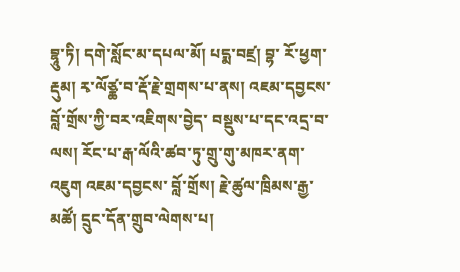བྷཱུ་ཏི། དགེ་སློང་མ་དཔལ་མོ། པདྨ་བཛྲ། བྷ་ རོ་ཕྱག་རྡུམ། རྭ་ལོཙྪ་བ་རྡོ་རྗེ་གྲགས་པ་ནས། འཇམ་དབྱངས་བློ་གྲོས་ཀྱི་བར་འཇིགས་བྱེད་ བསྡུས་པ་དང་འདྲ་བ་ལས། རོང་པ་རྒ་ལོའི་ཚབ་ཏུ་གྲུ་གུ་མཁར་ནག་འཇུག འཇམ་དབྱངས་ བློ་གྲོས། རྗེ་ཚུལ་ཁྲིམས་རྒྱ་མཚོ། དྲུང་དོན་གྲུབ་ལེགས་པ།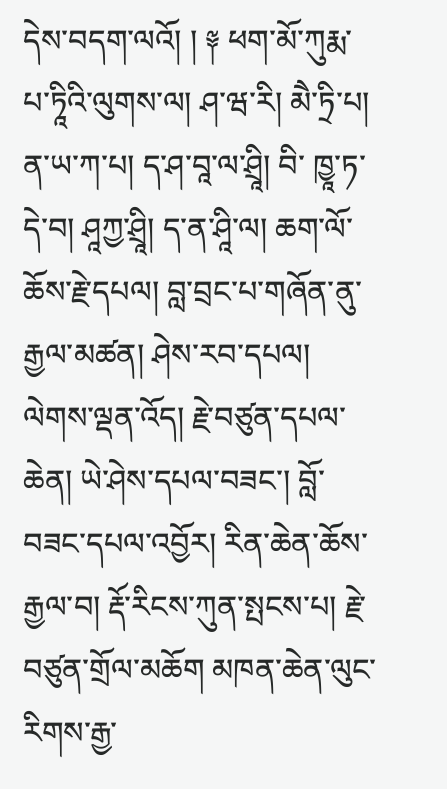དེས་བདག་ལའོ། ། ༈ ཕག་མོ་ཀུརྨ་པ་ཏཱིའི་ལུགས་ལ། ཤ་ཝ་རི། མཻ་ཏྲི་པ། ན་ཡ་ཀ་པ། ད་ཤ་བཱ་ལ་ཤྲཱི། བི་ ཁྱཱ་ཏ་དེ་བ། ཤཱཀྱ་ཤྲཱི། ད་ན་ཤཱི་ལ། ཆག་ལོ་ཆོས་རྗེ་དཔལ། བླ་བྲང་པ་གཞོན་ནུ་རྒྱལ་མཚན། ཤེས་རབ་དཔལ། ལེགས་ལྡན་འོད། རྗེ་བཙུན་དཔལ་ཆེན། ཡེ་ཤེས་དཔལ་བཟང་། བློ་ བཟང་དཔལ་འབྱོར། རིན་ཆེན་ཆོས་རྒྱལ་བ། རྡོ་རིངས་ཀུན་སྤངས་པ། རྗེ་བཙུན་གྲོལ་མཆོག མཁན་ཆེན་ལུང་རིགས་རྒྱ་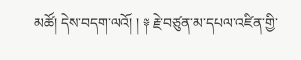མཚོ། དེས་བདག་ལའོ། ། ༈ རྗེ་བཙུན་མ་དཔལ་འཛིན་གྱི་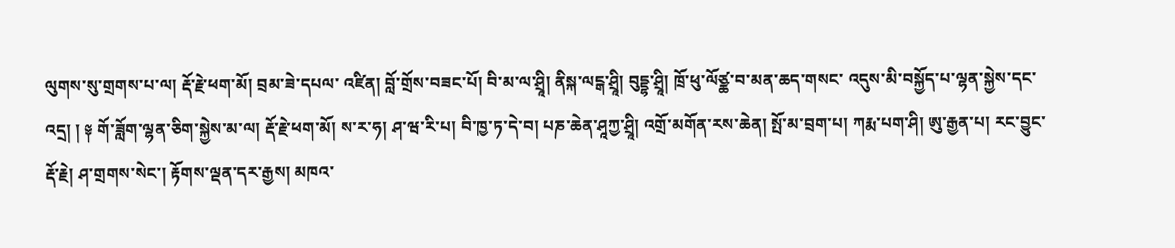ལུགས་སུ་གྲགས་པ་ལ། རྡོ་རྗེ་ཕག་མོ། བྲམ་ཟེ་དཔལ་ འཛིན། བློ་གྲོས་བཟང་པོ། བི་མ་ལ་ཤྲཱི། ནིསྐ་ལངྒ་ཤྲཱི། བུདྡྷ་ཤྲཱི། ཁྲོ་ཕུ་ལོཙྪ་བ་མན་ཆད་གསང་ འདུས་མི་བསྐྱོད་པ་ལྷན་སྐྱེས་དང་འདྲ། ། ༈ གོ་ཟློག་ལྷན་ཅིག་སྐྱེས་མ་ལ། རྡོ་རྗེ་ཕག་མོ། ས་ར་ཧ། ཤ་ཝ་རི་པ། བི་ཁྱ་ཏ་དེ་བ། པཎ་ཆེན་ཤཱཀྱ་ཤྲཱི། འགྲོ་མགོན་རས་ཆེན། སྤོ་མ་བྲག་པ། ཀརྨ་པག་ཤི། ཨུ་རྒྱན་པ། རང་བྱུང་ རྡོ་རྗེ། ཤ་གྲགས་སེང་། རྟོགས་ལྡན་དར་རྒྱས། མཁའ་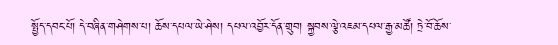སྤྱོད་དབང་པོ། དེ་བཞིན་གཤེགས་པ། ཆོས་དཔལ་ཡེ་ཤེས། དཔལ་འབྱོར་དོན་གྲུབ། སྐྱབས་ལྕེ་འཇམ་དཔལ་རྒྱ་མཚོ། ཏྲེ་བོ་ཆོས་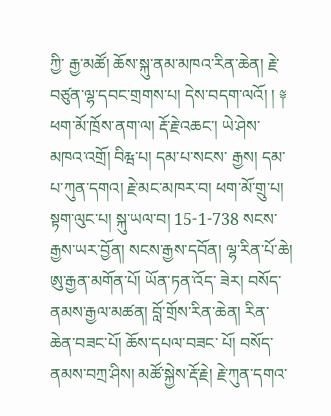ཀྱི་ རྒྱ་མཚོ། ཆོས་སྐུ་ནམ་མཁའ་རིན་ཆེན། རྗེ་བཙུན་ལྷ་དབང་གྲགས་པ། དེས་བདག་ལའོ། ། ༈ ཕག་མོ་ཁྲོས་ནག་ལ། རྡོ་རྗེ་འཆང་། ཡེ་ཤེས་མཁའ་འགྲོ། བིརྺ་པ། དམ་པ་སངས་ རྒྱས། དམ་པ་ཀུན་དགའ། རྗེ་མང་མཁར་བ། ཕག་མོ་གྲུ་པ། སྟག་ལུང་པ། སྐུ་ཡལ་བ། 15-1-738 སངས་རྒྱས་ཡར་བྱོན། སངས་རྒྱས་དབོན། ལྷ་རིན་པོ་ཆེ། ཨུ་རྒྱན་མགོན་པོ། ཡོན་ཏན་འོད་ ཟེར། བསོད་ནམས་རྒྱལ་མཚན། བློ་གྲོས་རིན་ཆེན། རིན་ཆེན་བཟང་པོ། ཆོས་དཔལ་བཟང་ པོ། བསོད་ནམས་བཀྲ་ཤིས། མཚོ་སྐྱེས་རྡོ་རྗེ། རྗེ་ཀུན་དགའ་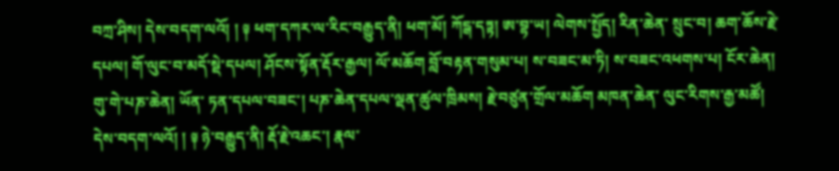བཀྲ་ཤིས། དེས་བདག་ལའོ། ། ༈ ཕག་དཀར་ལ་རིང་བརྒྱུད་ནི། ཕག་མོ། ཀོངྒ་དཏྟ། ཨ་བྷ་ཡ། ལེགས་སྤྱོད། རིན་ཆེན་ སྲུང་བ། ཆག་ཆོས་རྗེ་དཔལ། གོ་ལུང་བ་མདོ་སྡེ་དཔལ། ཤོངས་སྟོན་རྡོར་རྒྱལ། ལོ་མཆོག བློ་བརྟན་གསུམ་པ། ས་བཟང་མ་ཏི། ས་བཟང་འཕགས་པ། ངོར་ཆེན། གུ་གེ་པཎ་ཆེན། ཡོན་ ཏན་དཔལ་བཟང་། པཎ་ཆེན་དཔལ་ལྡན་ཚུལ་ཁྲིམས། རྗེ་བཙུན་གྲོལ་མཆོག མཁན་ཆེན་ ལུང་རིགས་རྒྱ་མཚོ། དེས་བདག་ལའོ། ། ༈ ཉེ་བརྒྱུད་ནི། རྡོ་རྗེ་འཆང་། རྣལ་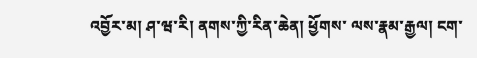འབྱོར་མ། ཤ་ཝ་རི། ནགས་ཀྱི་རིན་ཆེན། ཕྱོགས་ ལས་རྣམ་རྒྱལ། ངག་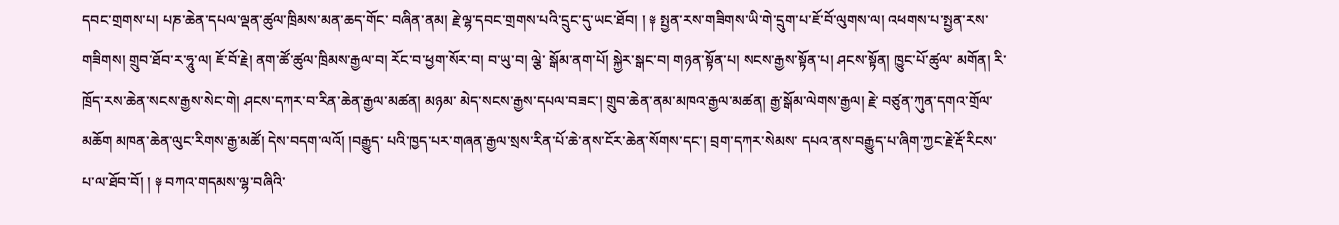དབང་གྲགས་པ། པཎ་ཆེན་དཔལ་ལྡན་ཚུལ་ཁྲིམས་མན་ཆད་གོང་ བཞིན་ནམ། རྗེ་ལྷ་དབང་གྲགས་པའི་དྲུང་དུ་ཡང་ཐོབ། ། ༈ སྤྱན་རས་གཟིགས་ཡི་གེ་དྲུག་པ་ཇོ་བོ་ལུགས་ལ། འཕགས་པ་སྤྱན་རས་གཟིགས། གྲུབ་ཐོབ་ར་ཧཱུ་ལ། ཇོ་བོ་རྗེ། ནག་ཚོ་ཚུལ་ཁྲིམས་རྒྱལ་བ། རོང་བ་ཕྱག་སོར་བ། བ་ཡུ་བ། ལྕེ་ སྒོམ་ནག་པོ། སྐྱེར་སྒང་བ། གཉན་སྟོན་པ། སངས་རྒྱས་སྟོན་པ། ཤངས་སྟོན། ཁྱུང་པོ་ཚུལ་ མགོན། རི་ཁྲོད་རས་ཆེན་སངས་རྒྱས་སེང་གེ། ཤངས་དཀར་བ་རིན་ཆེན་རྒྱལ་མཚན། མཉམ་ མེད་སངས་རྒྱས་དཔལ་བཟང་། གྲུབ་ཆེན་ནམ་མཁའ་རྒྱལ་མཚན། རྒྱ་སྒོམ་ལེགས་རྒྱལ། རྗེ་ བཙུན་ཀུན་དགའ་གྲོལ་མཆོག མཁན་ཆེན་ལུང་རིགས་རྒྱ་མཚོ། དེས་བདག་ལའོ། །བརྒྱུད་ པའི་ཁྱད་པར་གཞན་རྒྱལ་སྲས་རིན་པོ་ཆེ་ནས་ངོར་ཆེན་སོགས་དང་། བྲག་དཀར་སེམས་ དཔའ་ནས་བརྒྱུད་པ་ཞིག་ཀྱང་རྗེ་རྡོ་རིངས་པ་ལ་ཐོབ་བོ། ། ༈ བཀའ་གདམས་ལྷ་བཞིའི་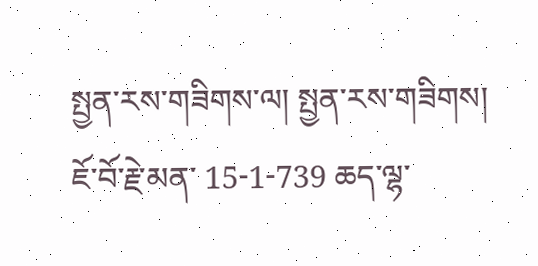སྤྱན་རས་གཟིགས་ལ། སྤྱན་རས་གཟིགས། ཇོ་བོ་རྗེ་མན་ 15-1-739 ཆད་ལྷ་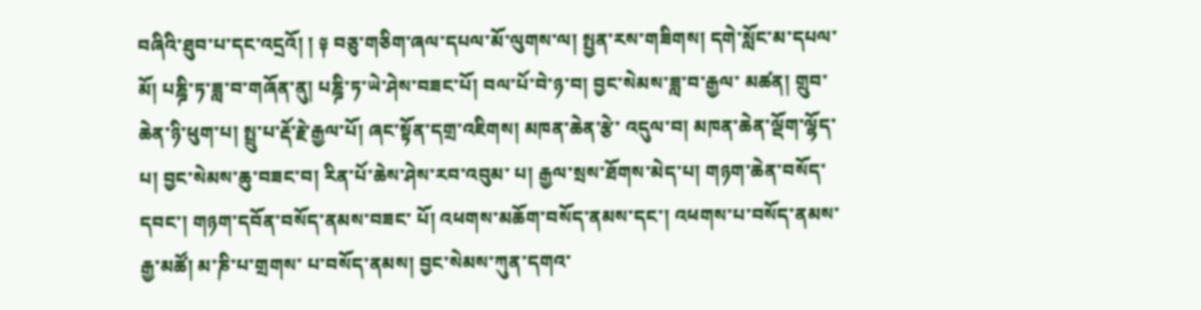བཞིའི་ཐུབ་པ་དང་འདྲའོ། ། ༈ བཅུ་གཅིག་ཞལ་དཔལ་མོ་ལུགས་ལ། སྤྱན་རས་གཟིགས། དགེ་སློང་མ་དཔལ་མོ། པཎྜི་ཏ་ཟླ་བ་གཞོན་ནུ། པཎྜི་ཏ་ཡེ་ཤེས་བཟང་པོ། བལ་པོ་བེ་ཉ་བ། བྱང་སེམས་ཟླ་བ་རྒྱལ་ མཚན། གྲུབ་ཆེན་ཉི་ཕུག་པ། སྤྲུ་པ་རྡོ་རྗེ་རྒྱལ་པོ། ཞང་སྟོན་དགྲ་འཇིགས། མཁན་ཆེན་རྩེ་ འདུལ་བ། མཁན་ཆེན་ལྡོག་ལྷོད་པ། བྱང་སེམས་ཆུ་བཟང་བ། རིན་པོ་ཆེས་ཤེས་རབ་འབུམ་ པ། རྒྱལ་སྲས་ཐོགས་མེད་པ། གཉག་ཆེན་བསོད་དབང་། གཉག་དབོན་བསོད་ནམས་བཟང་ པོ། འཕགས་མཆོག་བསོད་ནམས་དང་། འཕགས་པ་བསོད་ནམས་རྒྱ་མཚོ། མ་ཎི་པ་གྲགས་ པ་བསོད་ནམས། བྱང་སེམས་ཀུན་དགའ་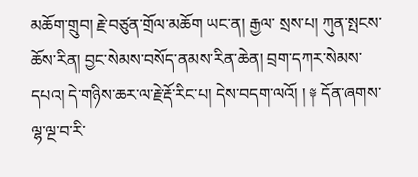མཆོག་གྲུབ། རྗེ་བཙུན་གྲོལ་མཆོག ཡང་ན། རྒྱལ་ སྲས་པ། ཀུན་སྤངས་ཆོས་རིན། བྱང་སེམས་བསོད་ནམས་རིན་ཆེན། བྲག་དཀར་སེམས་ དཔའ། དེ་གཉིས་ཆར་ལ་རྗེ་རྡོ་རིང་པ། དེས་བདག་ལའོ། ། ༈ དོན་ཞགས་ལྷ་ལྔ་བ་རི་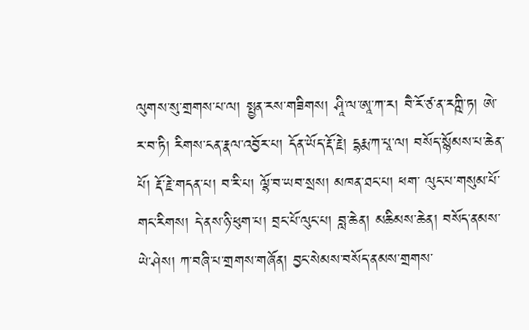ལུགས་སུ་གྲགས་པ་ལ། སྤྱན་རས་གཟིགས། ཤཱི་ལ་ཨཱ་ཀ་ར། བཻ་རོ་ཙ་ན་རཀྵི་ཏ། ཨེ་ར་བ་ཏི། རིགས་ངན་རྣལ་འབྱོར་པ། དོན་ཡོད་རྡོ་རྗེ། དྷརྨ་ཀ་པཱ་ལ། བསོད་སྙོམས་པ་ཆེན་པོ། རྡོ་རྗེ་གདན་པ། བ་རི་པ། ལྷོ་བ་ཡབ་སྲས། མཁན་ཐང་པ། ཕག་ ལུང་པ་གསུམ་པོ་གང་རིགས། དེ་ནས་ཉི་ཕུག་པ། བྲང་པོ་ལུང་པ། བླ་ཆེན། མཆིམས་ཆེན། བསོད་ནམས་ཡེ་ཤེས། ཀ་བཞི་པ་གྲགས་གཞོན། བྱང་སེམས་བསོད་ནམས་གྲགས་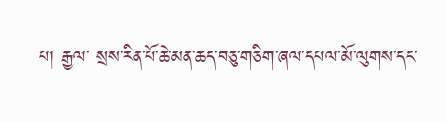པ། རྒྱལ་ སྲས་རིན་པོ་ཆེ་མན་ཆད་བཅུ་གཅིག་ཞལ་དཔལ་མོ་ལུགས་དང་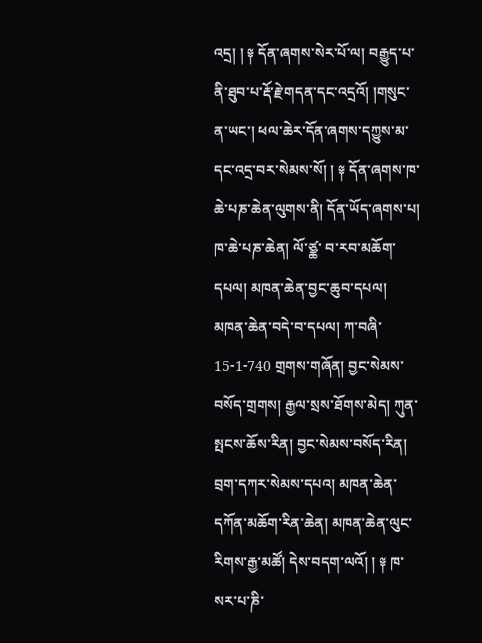འདྲ། ། ༈ དོན་ཞགས་སེར་པོ་ལ། བརྒྱུད་པ་ནི་ཐུབ་པ་རྡོ་རྗེ་གདན་དང་འདྲའོ། །གསུང་ན་ཡང་། ཕལ་ཆེར་དོན་ཞགས་དཀྱུས་མ་དང་འདྲ་བར་སེམས་སོ། ། ༈ དོན་ཞགས་ཁ་ཆེ་པཎ་ཆེན་ལུགས་ནི། དོན་ཡོད་ཞགས་པ། ཁ་ཆེ་པཎ་ཆེན། ལོ་ཙྪ་ བ་རབ་མཆོག་དཔལ། མཁན་ཆེན་བྱང་ཆུབ་དཔལ། མཁན་ཆེན་བདེ་བ་དཔལ། ཀ་བཞི་ 15-1-740 གྲགས་གཞོན། བྱང་སེམས་བསོད་གྲགས། རྒྱལ་སྲས་ཐོགས་མེད། ཀུན་སྤངས་ཆོས་རིན། བྱང་སེམས་བསོད་རིན། བྲག་དཀར་སེམས་དཔའ། མཁན་ཆེན་དཀོན་མཆོག་རིན་ཆེན། མཁན་ཆེན་ལུང་རིགས་རྒྱ་མཚོ། དེས་བདག་ལའོ། ། ༈ ཁ་སར་པ་ཎི་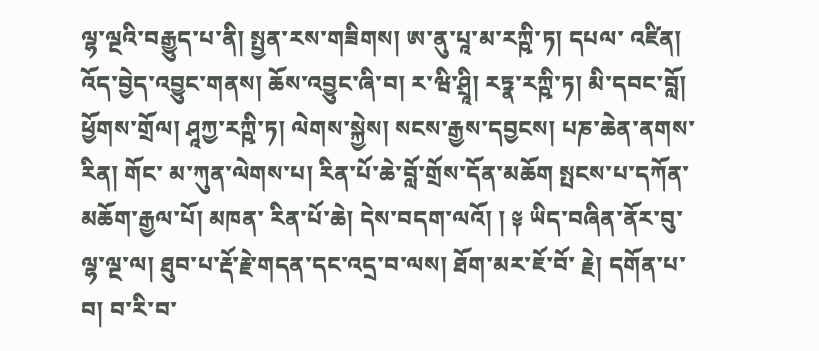ལྷ་ལྔའི་བརྒྱུད་པ་ནི། སྤྱན་རས་གཟིགས། ཨ་ནུ་པཱ་མ་རཀྵི་ཏ། དཔལ་ འཛིན། འོད་བྱེད་འབྱུང་གནས། ཆོས་འབྱུང་ཞི་བ། ར་ཝི་ཤྲཱི། རཏྣ་རཀྵི་ཏ། མི་དབང་བློ། ཕྱོགས་གྲོལ། ཤཱཀྱ་རཀྵི་ཏ། ལེགས་སྐྱེས། སངས་རྒྱས་དབྱངས། པཎ་ཆེན་ནགས་རིན། གོང་ མ་ཀུན་ལེགས་པ། རིན་པོ་ཆེ་བློ་གྲོས་དོན་མཆོག སྤངས་པ་དཀོན་མཆོག་རྒྱལ་པོ། མཁན་ རིན་པོ་ཆེ། དེས་བདག་ལའོ། ། ༈ ཡིད་བཞིན་ནོར་བུ་ལྷ་ལྔ་ལ། ཐུབ་པ་རྡོ་རྗེ་གདན་དང་འདྲ་བ་ལས། ཐོག་མར་ཇོ་བོ་ རྗེ། དགོན་པ་བ། བ་རི་བ་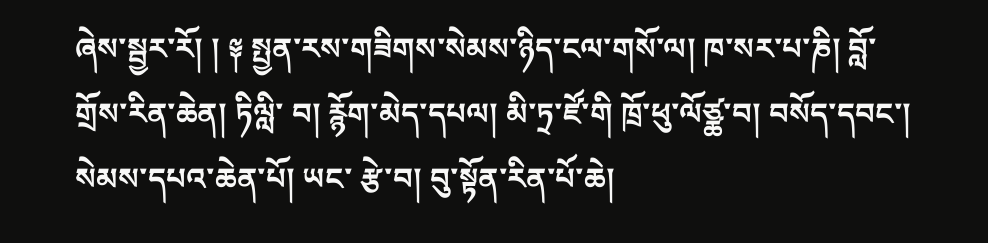ཞེས་སྦྱར་རོ། ། ༈ སྤྱན་རས་གཟིགས་སེམས་ཉིད་ངལ་གསོ་ལ། ཁ་སར་པ་ཎི། བློ་གྲོས་རིན་ཆེན། ཏིལླི་ བ། རྙོག་མེད་དཔལ། མི་ཏྲ་ཛོ་གི ཁྲོ་ཕུ་ལོཙྪ་བ། བསོད་དབང་། སེམས་དཔའ་ཆེན་པོ། ཡང་ རྩེ་བ། བུ་སྟོན་རིན་པོ་ཆེ།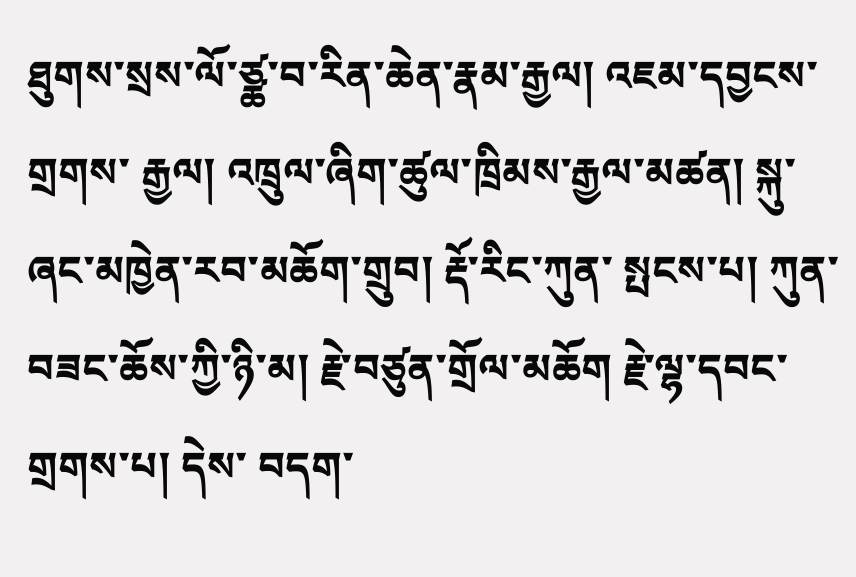ཐུགས་སྲས་ལོ་ཙྪ་བ་རིན་ཆེན་རྣམ་རྒྱལ། འཇམ་དབྱངས་གྲགས་ རྒྱལ། འཁྲུལ་ཞིག་ཚུལ་ཁྲིམས་རྒྱལ་མཚན། སྐུ་ཞང་མཁྱེན་རབ་མཆོག་གྲུབ། རྡོ་རིང་ཀུན་ སྤངས་པ། ཀུན་བཟང་ཆོས་ཀྱི་ཉི་མ། རྗེ་བཙུན་གྲོལ་མཆོག རྗེ་ལྷ་དབང་གྲགས་པ། དེས་ བདག་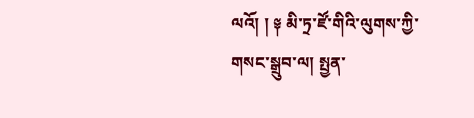ལའོ། ། ༈ མི་ཏྲ་ཛོ་གིའི་ལུགས་ཀྱི་གསང་སྒྲུབ་ལ། སྤྱན་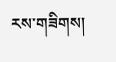རས་གཟིགས།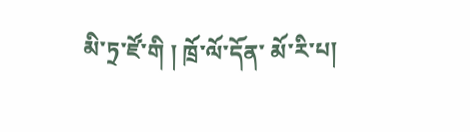མི་ཏྲ་ཛོ་གི ། ཁྲོ་ལོ་དོན་ མོ་རི་པ།